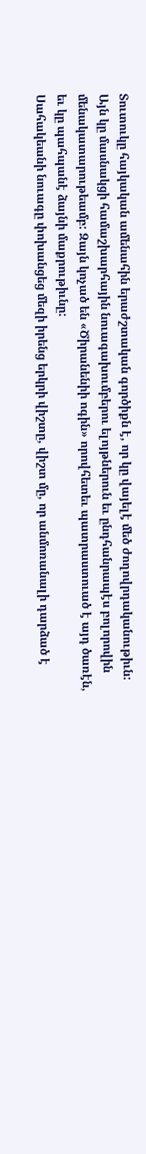Տուտուկը հայկական ամենահին երաժշտական գործիքն է, որ կը վայելէ մեծ ժողովրդականութիւն: Այն կը մասնակցի համաշխարհային նուագախումբերու ելոյթներուն եւ ընդհանրապէս բոլորովին մենակատարութեամբ: Զայն կոչած են «Ծիրանենիի ոգին» որովհետեւ պատրաստուած է այդ ծառէն, եւ կը պահպանէ ձայնի մաքրութիւնը:
Սահակեանի նուագը փոխանցեց մեզի իրենց երկրի վիշտը, վիշտ մը, որ անմոռանալի դարձած է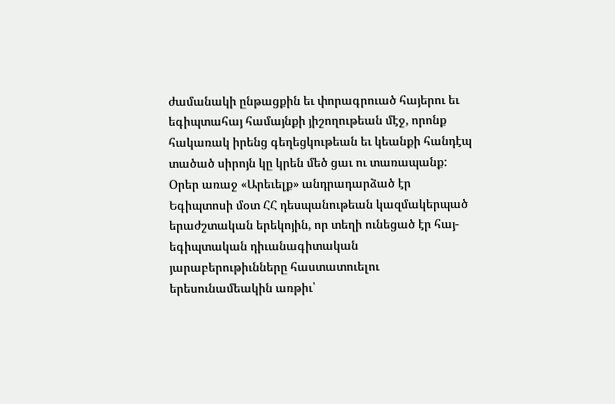ժամանակի ընթացքին եւ փորագրուած հայերու եւ եգիպտահայ համայնքի յիշողութեան մէջ, որոնք հակառակ իրենց գեղեցկութեան եւ կեանքի հանդէպ տածած սիրոյն կը կրեն մեծ ցաւ ու տառապանք:
Օրեր առաջ «Արեւելք» անդրադարձած էր Եգիպտոսի մօտ ՀՀ դեսպանութեան կազմակերպած երաժշտական երեկոյին, որ տեղի ունեցած էր հայ-եգիպտական դիւանագիտական յարաբերութիւնները հաստատուելու երեսունամեակին առթիւ՝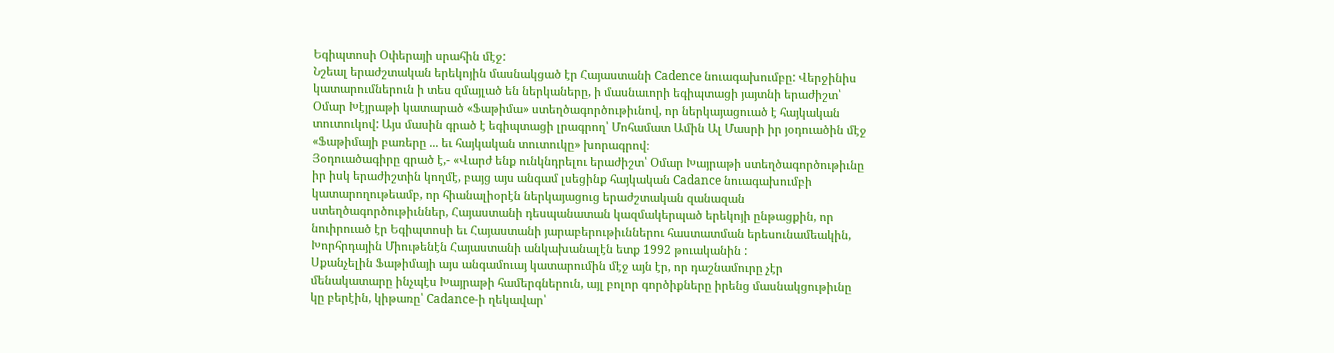Եգիպտոսի Օփերայի սրահին մէջ:
Նշեալ երաժշտական երեկոյին մասնակցած էր Հայաստանի Cadence նուագախումբը: Վերջինիս կատարումներուն ի տես զմայլած են ներկաները, ի մասնաւորի եգիպտացի յայտնի երաժիշտ՝ Օմար Խէյրաթի կատարած «Ֆաթիմա» ստեղծագործութիւնով, որ ներկայացուած է հայկական տուտուկով: Այս մասին գրած է եգիպտացի լրագրող՝ Մոհամատ Ամին Ալ Մասրի իր յօդուածին մէջ «Ֆաթիմայի բառերը ... եւ հայկական տուտուկը» խորագրով։
Յօդուածագիրը գրած է,- «Վարժ ենք ունկնդրելու երաժիշտ՝ Օմար Խայրաթի ստեղծագործութիւնը իր իսկ երաժիշտին կողմէ, բայց այս անգամ լսեցինք հայկական Cadance նուագախումբի կատարողութեամբ, որ հիանալիօրէն ներկայացուց երաժշտական զանազան ստեղծագործութիւններ, Հայաստանի դեսպանատան կազմակերպած երեկոյի ընթացքին, որ նուիրուած էր Եգիպտոսի եւ Հայաստանի յարաբերութիւններու հաստատման երեսունամեակին, Խորհրդային Միութենէն Հայաստանի անկախանալէն ետք 1992 թուականին :
Սքանչելին Ֆաթիմայի այս անգամուայ կատարումին մէջ այն էր, որ դաշնամուրը չէր մենակատարը ինչպէս Խայրաթի համերգներուն, այլ բոլոր գործիքները իրենց մասնակցութիւնը կը բերէին, կիթառը՝ Cadance-ի ղեկավար՝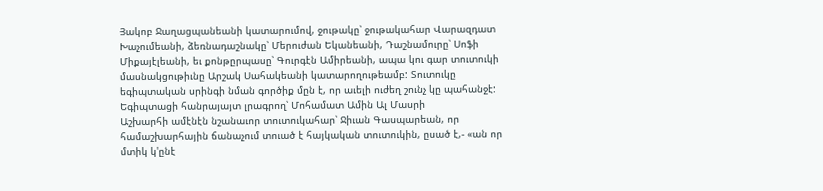Յակոբ Ջաղացպանեանի կատարումով, ջութակը՝ ջութակահար Վարազդատ Խաչումեանի, ձեռնադաշնակը՝ Մերուժան Եկանեանի, Դաշնամուրը՝ Սոֆի Միքայէլեանի, եւ քոնթըրպասը՝ Գուրգէն Ամիրեանի, ապա կու գար տուտուկի մասնակցութիւնը Արշակ Սահակեանի կատարողութեամբ: Տուտուկը եգիպտական սրինգի նման գործիք մըն է, որ աւելի ուժեղ շունչ կը պահանջէ:
Եգիպտացի հանրայայտ լրագրող՝ Մոհամատ Ամին Ալ Մասրի
Աշխարհի ամէնէն նշանաւոր տուտուկահար՝ Ջիւան Գասպարեան, որ համաշխարհային ճանաչում տուած է հայկական տուտուկին, ըսած է,- «ան որ մտիկ կ'ընէ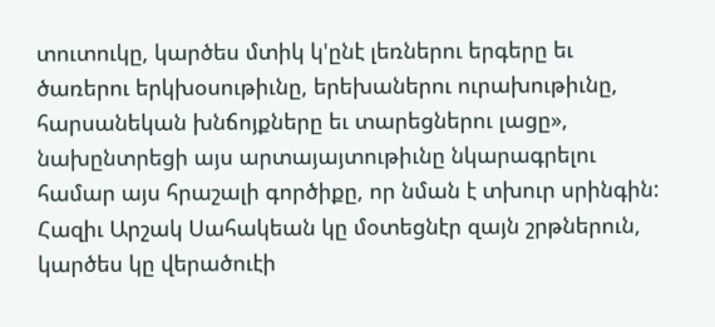տուտուկը, կարծես մտիկ կ'ընէ լեռներու երգերը եւ ծառերու երկխօսութիւնը, երեխաներու ուրախութիւնը, հարսանեկան խնճոյքները եւ տարեցներու լացը», նախընտրեցի այս արտայայտութիւնը նկարագրելու համար այս հրաշալի գործիքը, որ նման է տխուր սրինգին: Հազիւ Արշակ Սահակեան կը մօտեցնէր զայն շրթներուն, կարծես կը վերածուէի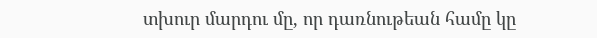տխուր մարդու մը, որ դառնութեան համը կը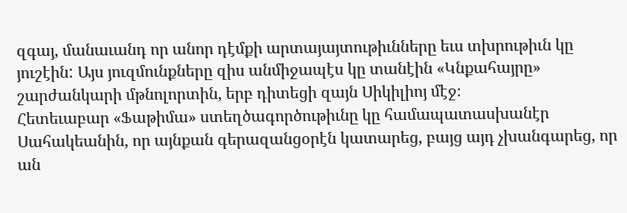զգայ, մանաւանդ որ անոր դէմքի արտայայտութիւնները եւս տխրութիւն կը յուշէին: Այս յուզմունքները զիս անմիջապէս կը տանէին «Կնքահայրը» շարժանկարի մթնոլորտին, երբ դիտեցի զայն Սիկիլիոյ մէջ։
Հետեւաբար «Ֆաթիմա» ստեղծագործութիւնը կը համապատասխանէր Սահակեանին, որ այնքան գերազանցօրէն կատարեց, բայց այդ չխանգարեց, որ ան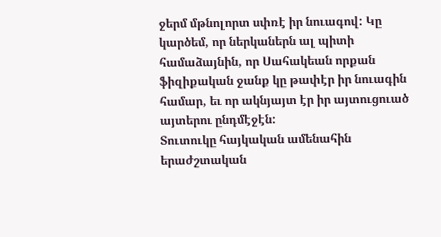ջերմ մթնոլորտ սփռէ իր նուագով: Կը կարծեմ, որ ներկաներն ալ պիտի համաձայնին, որ Սահակեան որքան ֆիզիքական ջանք կը թափէր իր նուագին համար, եւ որ ակնյայտ էր իր այտուցուած այտերու ընդմէջէն:
Տուտուկը հայկական ամենահին երաժշտական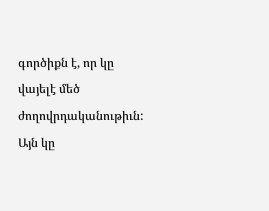գործիքն է, որ կը վայելէ մեծ ժողովրդականութիւն: Այն կը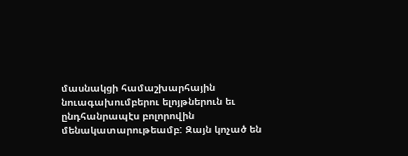մասնակցի համաշխարհային նուագախումբերու ելոյթներուն եւ ընդհանրապէս բոլորովին մենակատարութեամբ: Զայն կոչած են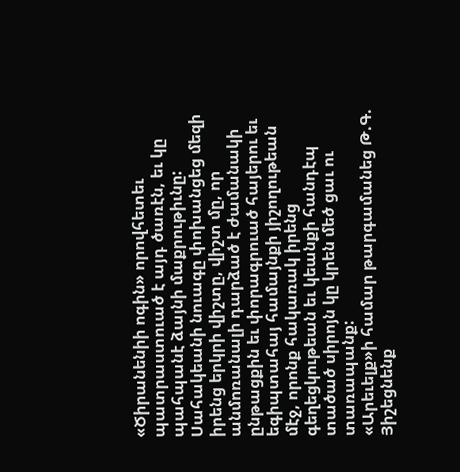«Ծիրանենիի ոգին» որովհետեւ պատրաստուած է այդ ծառէն, եւ կը պահպանէ ձայնի մաքրութիւնը:
Սահակեանի նուագը փոխանցեց մեզի իրենց երկրի վիշտը, վիշտ մը, որ անմոռանալի դարձած է ժամանակի ընթացքին եւ փորագրուած հայերու եւ եգիպտահայ համայնքի յիշողութեան մէջ, որոնք հակառակ իրենց գեղեցկութեան եւ կեանքի հանդէպ տածած սիրոյն կը կրեն մեծ ցաւ ու տառապանք:
«Արեւելք»ի համար թարգամանեց Թ.Գ.
Յիշեցնենք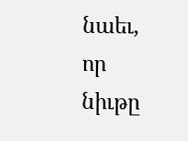նաեւ, որ նիւթը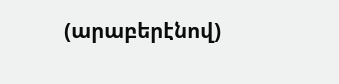(արաբերէնով)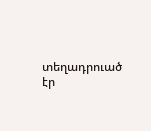տեղադրուած էր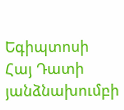Եգիպտոսի Հայ Դատի յանձնախումբի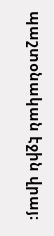պաշտօնական էջին վրայ։